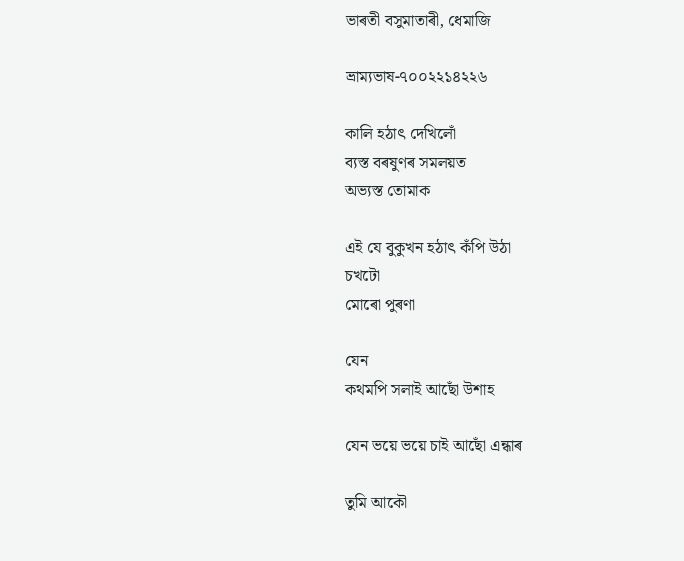ভাৰতী বসুমাতাৰী, ধেমাজি

ভ্ৰাম্যভাষ-৭০০২২১৪২২৬

কালি হঠাৎ দেখিলোঁ
ব্যস্ত বৰষুণৰ সমলয়ত
অভ্যস্ত তোমাক

এই যে বুকুখন হঠাৎ কঁপি উঠা
চখটো
মোৰো পুৰণা

যেন
কথমপি সলাই আছোঁ উশাহ

যেন ভয়ে ভয়ে চাই আছোঁ এন্ধাৰ

তুমি আকৌ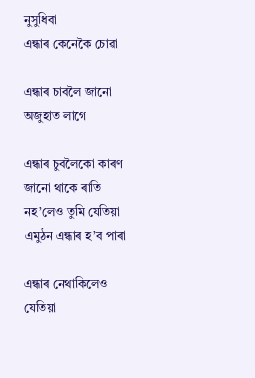নুসুধিবা
এন্ধাৰ কেনেকৈ চোৱা

এন্ধাৰ চাবলৈ জানো অজুহাত লাগে

এন্ধাৰ চুবলৈকো কাৰণ জানো থাকে ৰাতি নহ’লেও তুমি যেতিয়া এমুঠন এন্ধাৰ হ’ব পাৰা

এন্ধাৰ নেথাকিলেও যেতিয়া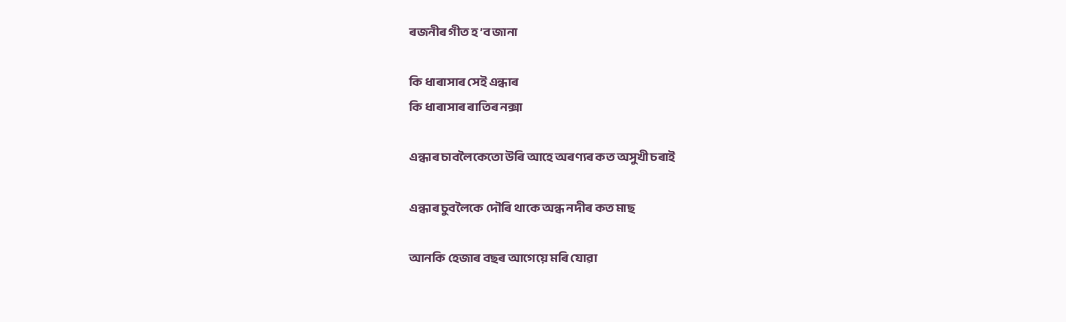ৰজনীৰ গীত হ’ব জানা

কি ধাৰাসাৰ সেই এন্ধাৰ
কি ধাৰাসাৰ ৰাতিৰ নক্সা

এন্ধাৰ চাবলৈকেতো উৰি আহে অৰণ্যৰ কত অসুখী চৰাই

এন্ধাৰ চুবলৈকে দৌৰি থাকে অন্ধ নদীৰ কত মাছ

আনকি হেজাৰ বছৰ আগেয়ে মৰি যোৱা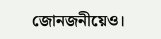জোনজনীয়েও।